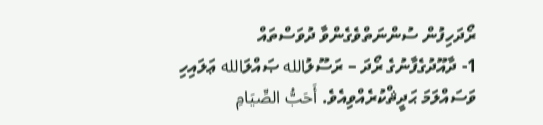ރޯދަހިފުން ސުންނަތްވެގެންވާ ދުވަސްތައް
1- ދާއޫދުގެފާނުގެ ރޯދަ – ރަސޫލުالله ޞައްލަالله ޢަލައިހި ވަސައްލަމަ ޙަދީޘްކުރެއްވިއެވެ. أَحَبُّ الصِّيَامِ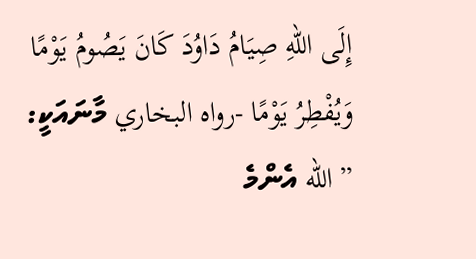إِلَى اللهِ صِيَامُ دَاوُدَ كَانَ يَصُومُ يَوْمًا وَيُفْطِرُ يَوْمًا -رواه البخاري މާނައަކީ: ” الله އެންމެ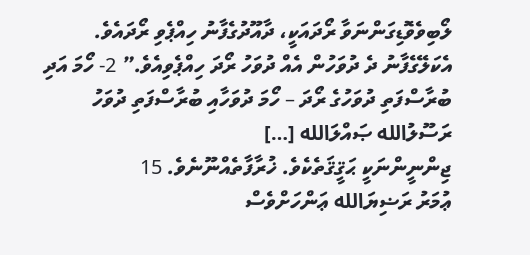ލޯބިވެވޮޑިގަންނަވާ ރޯދައަކީ، ދާއޫދުގެފާނު ހިއްޕެވި ރޯދައެވެ. އެކަލޭގެފާނު ދެ ދުވަހުން އެއް ދުވަހު ރޯދަ ހިއްޕެވިއެވެ.” 2- ހޯމަ އަދި ބުރާސްފަތި ދުވަހުގެ ރޯދަ – ހޯމަ ދުވަހާއި ބުރާސްފަތި ދުވަހު ރަސޫލުالله ޞައްލަالله […]
ޖިންނީންނަކީ ޙަޤީޤަތެކެވެ. ޚުރާފާތެއްނޫނެވެ. 15
ޢުމަރު ރަޟިޔަالله ޢަންހަށްވެސް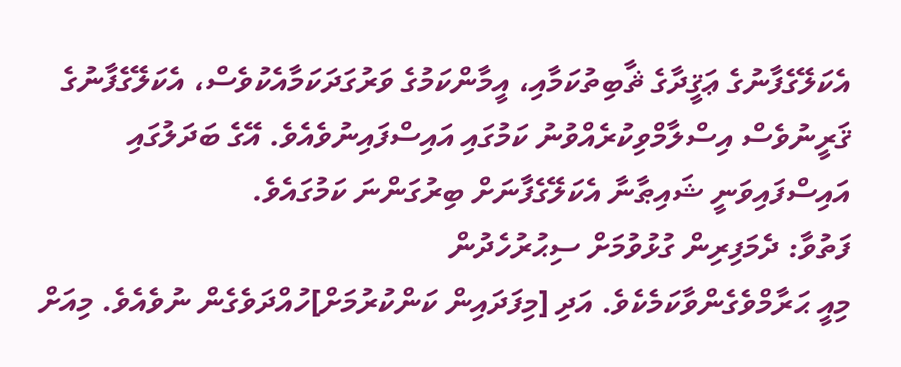އެކަލޭގެފާނުގެ ޢަޤީދާގެ ޘާބިތުކަމާއި، އީމާންކަމުގެ ވަރުގަދަކަމާއެކުވެސް، އެކަލޭގެފާނުގެ ޤަރީނުވެސް އިސްލާމްވިކުރެއްވުނު ކަމުގައި އައިސްފައިނުވެއެވެ. އޭގެ ބަދަލުގައި އައިސްފައިވަނީ ޝައިޠާނާ އެކަލޭގެފާނަށް ބިރުގަންނަ ކަމުގައެވެ.
ފަތުވާ: ދެމަފިރިން ގުޅުވުމަށް ސިޙުރުހެދުން
މިއީ ޙަރާމްވެގެންވާކަމެކެވެ. އަދި [މިފަދައިން ކަންކުރުމަށް]ހުއްދަވެގެން ނުވެއެވެ. މިއަށް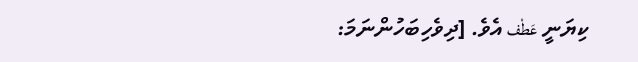ކިޔަނީ عَطْف އެވެ. [ދިވެހިބަހުންނަމަ: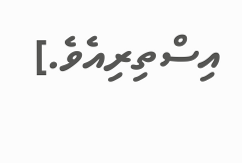އިސްތިރިއެވެ.]